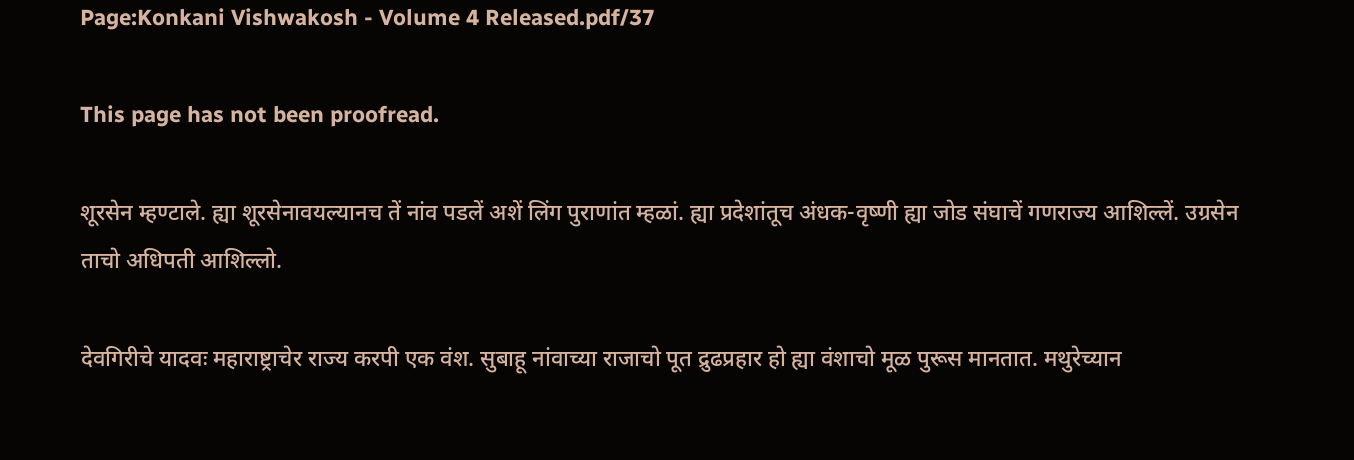Page:Konkani Vishwakosh - Volume 4 Released.pdf/37

This page has not been proofread.

शूरसेन म्हण्टाले. ह्या शूरसेनावयल्यानच तें नांव पडलें अशें लिंग पुराणांत म्हळां. ह्या प्रदेशांतूच अंधक-वृष्णी ह्या जोड संघाचें गणराज्य आशिल्लें. उग्रसेन ताचो अधिपती आशिल्लो.

देवगिरीचे यादवः महाराष्ट्राचेर राज्य करपी एक वंश. सुबाहू नांवाच्या राजाचो पूत द्रुढप्रहार हो ह्या वंशाचो मूळ पुरूस मानतात. मथुरेच्यान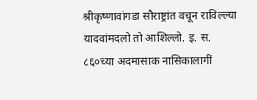श्रीकृष्णावांगडा सौराष्ट्रांत वचून राविल्ल्या यादवांमदलो तो आशिल्लो. इ. स. ८६०च्या अदमासाक नासिकालागीं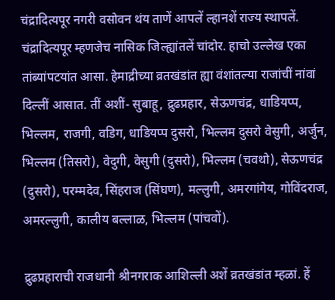चंद्रादित्यपूर नगरी वसोवन थंय ताणें आपलें ल्हानशें राज्य स्थापलें. चंद्रादित्यपूर म्हणजेच नासिक जिल्ह्यांतलें चांदोर. हाचो उल्लेख एका तांब्यांपटयांत आसा. हेमाद्रीच्या व्रतखंडांत ह्या वंशांतल्या राजांचीं नांवां दिल्लीं आसात. तीं अशीं- सुबाहू, द्रुढप्रहार, सेऊणचंद्र, धाडियप्प, भिल्लम, राजगी, वडिग, धाडियप्प दुसरो, भिल्लम दुसरो वेसुगी, अर्जुन, भिल्लम (तिसरो), वेदुगी, वेसुगी (दुसरो), भिल्लम (चवथो), सेऊणचंद्र (दुसरो), परम्मदेव, सिंहराज (सिंघण), मल्लुगी, अमरगांगेय, गोविंदराज, अमरल्लुगी, कालीय बल्लाळ, भिल्लम (पांचवों).

द्रुढप्रहाराची राजधानी श्रीनगराक आशिल्ली अशें व्रतखंडांत म्हळां. हें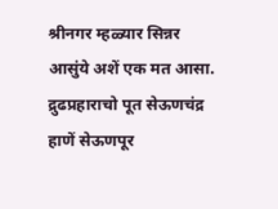श्रीनगर म्हळ्यार सिन्नर आसुंये अशें एक मत आसा. द्रुढप्रहाराचो पूत सेऊणचंद्र हाणें सेऊणपूर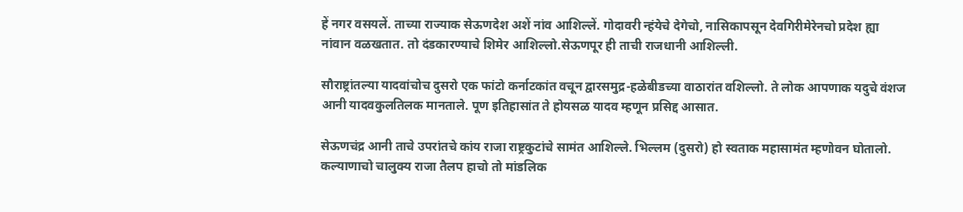हें नगर वसयलें. ताच्या राज्याक सेऊणदेश अशें नांव आशिल्लें. गोदावरी न्हंयेचे देगेचो, नासिकापसून देवगिरीमेरेनचो प्रदेश ह्या नांवान वळखतात. तो दंडकारण्याचे शिमेर आशिल्लो.सेऊणपूर ही ताची राजधानी आशिल्ली.

सौराष्ट्रांतल्या यादवांचोच दुसरो एक फांटो कर्नाटकांत वचून द्वारसमुद्र-हळेबीडच्या वाठारांत वशिल्लो. ते लोक आपणाक यदुचे वंशज आनी यादवकुलतिलक मानताले. पूण इतिहासांत ते होयसळ यादव म्हणून प्रसिद्द आसात.

सेऊणचंद्र आनी ताचे उपरांतचे कांय राजा राष्ट्रकुटांचे सामंत आशिल्ले. भिल्लम (दुसरो) हो स्वताक महासामंत म्हणोवन घोतालो. कल्याणाचो चालुक्य राजा तैलप हाचो तो मांडलिक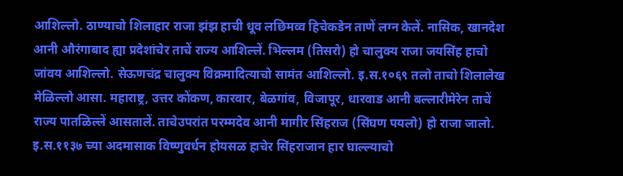आशिल्लो. ठाण्याचो शिलाहार राजा झंझ हाची धूव लछिमव्व हिचेकडेन ताणें लग्न केलें. नासिक, खानदेश आनी औरंगाबाद ह्या प्रदेशांचेर ताचें राज्य आशिल्लें. भिल्लम (तिसरो) हो चालुक्य राजा जयसिंह हाचो जांवय आशिल्लो. सेऊणचंद्र चालुक्य विक्रमादित्याचो सामंत आशिल्लो. इ.स.१०६९ तलो ताचो शिलालेख मेळिल्लो आसा. महाराष्ट्र, उत्तर कोंकण, कारवार, बेळगांव, विजापूर, धारवाड आनी बल्लारीमेरेन ताचें राज्य पातळिल्लें आसतालें. ताचेउपरांत परम्मदेव आनी मागीर सिंहराज (सिंघण पयलो) हो राजा जालो. इ.स.११३७ च्या अदमासाक विष्णुवर्धन होयसळ हाचेर सिंहराजान हार घाल्ल्याचो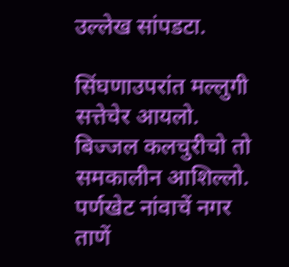उल्लेख सांपडटा.

सिंघणाउपरांत मल्लुगी सत्तेचेर आयलो. बिज्जल कलचुरीचो तो समकालीन आशिल्लो. पर्णखेट नांवाचें नगर ताणें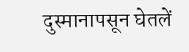दुस्मानापसून घेतलें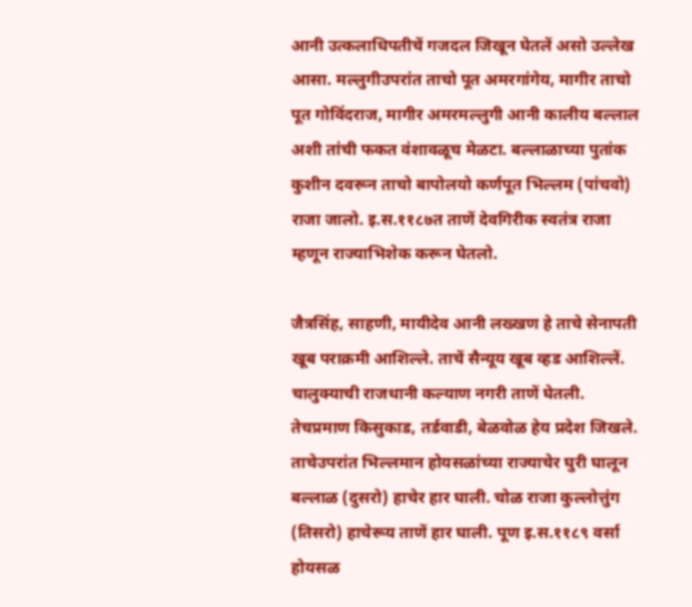आनी उत्कलाधिपतीचें गजदल जिखून घेतलें असो उल्लेख आसा. मल्लुगीउपरांत ताचो पूत अमरगांगेय, मागीर ताचो पूत गोविंदराज, मागीर अमरमल्लुगी आनी कालीय बल्लाल अशी तांची फकत वंशावळूच मेळटा. बल्लाळाच्या पुतांक कुशीन दवरून ताचो बापोलयो कर्णपूत भिल्लम (पांचवो) राजा जालो. इ.स.११८७त ताणें देवगिरीक स्वतंत्र राजा म्हणून राज्याभिशेक करून घेतलो.

जैत्रसिंह, साहणी, मायीदेव आनी लख्खण हे ताचे सेनापती खूब पराक्रमी आशिल्ले. ताचें सैन्यूय खूब व्हड आशिल्लें. चालुक्याची राजधानी कल्याण नगरी ताणें घेतली. तेचप्रमाण किसुकाड, तर्डवाडी, बेळवोळ हेय प्रदेश जिखले. ताचेउपरांत भिल्लमान होयसळांच्या राज्याचेर घुरी घालून बल्लाळ (दुसरो) हाचेर हार घाली. चोळ राजा कुल्लोत्तुंग (तिसरो) हाचेरूय ताणें हार घाली. पूण इ.स.११८९ वर्सा होयसळ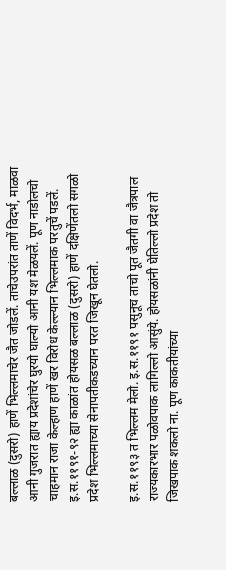बल्लाळ (दुसरो) हाणें भिल्लमाचेर जैत जोडलें. ताचेउपरांत ताणें विदर्भ, माळवा आनी गुजरात ह्याय प्रदेशांचेर घुरयो घाल्यो आनी यश मेळयलें. पूण नाडोलचो चाहमान राजा केल्हाण हाणें खर विरोध केल्ल्यान भिल्लमाक परतुचें पडलें. इ.स.११९१-९२ ह्या काळांत होयसळ बल्लाळ (दुसरो) हाणें दक्षिणेंतलो सगळो प्रदेश भिल्लमाच्या सेनापतीकडच्यान परत जिखून घेतलो.

इ.स.११९३ त भिल्लम मेलो. इ.स.११९१ पसुनूच ताचो पूत जैतगी वा जैत्रपाल राज्यकारभार पळोवपाक लागिल्लो आसुंये. होयसळांनी घेतिल्लो प्रदेश तो जिखपाक शकलो ना. पूण काकतीयांच्या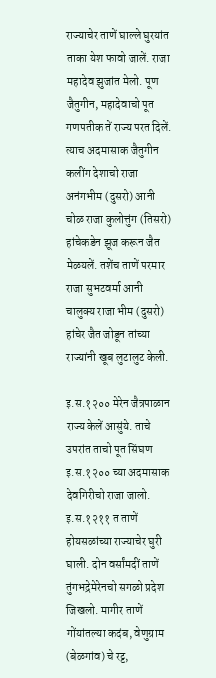राज्याचेर ताणें घाल्ले घुरयांत ताका येश फावो जालें. राजा महादेव झुजांत मेलो. पूण जैतुगीन, महादेवाचो पूत गणपतीक तें राज्य परत दिलें. त्याच अदमासाक जैतुगीन कलींग देशाचो राजा अनंगभीम (दुसरो) आनी चोळ राजा कुलोत्तुंग (तिसरो) हांचेकडेन झूज करून जैत मेळयलें. तशेंच ताणें परमार राजा सुभटवर्मा आनी चालुक्य राजा भीम (दुसरो) हांचेर जैत जोडून तांच्या राज्यांनी खूब लुटालुट केली.

इ.स.१२०० मेरेन जैत्रपाळान राज्य केलें आसुंये. ताचे उपरांत ताचो पूत सिंघण इ.स.१२०० च्या अदमासाक देवगिरीचो राजा जालो. इ.स.१२११ त ताणें होयसळांच्या राज्याचेर घुरी घाली. दोन वर्सांमदीं ताणें तुंगभद्रेमेरेनचो सगळो प्रदेश जिखलो. मागीर ताणें गोंयांतल्या कदंब, वेणुग्राम (बेळगांव) चे रट्ट,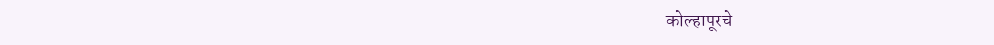कोल्हापूरचे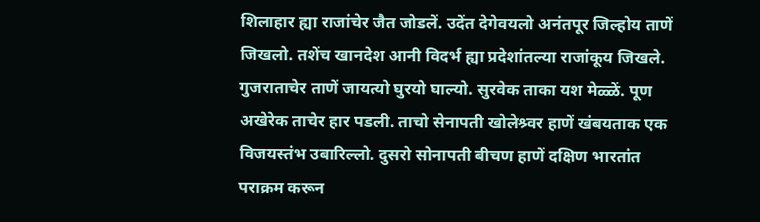शिलाहार ह्या राजांचेर जैत जोडलें. उदेंत देगेवयलो अनंतपूर जिल्होय ताणें जिखलो. तशेंच खानदेश आनी विदर्भ ह्या प्रदेशांतल्या राजांकूय जिखले. गुजराताचेर ताणें जायत्यो घुरयो घाल्यो. सुरवेक ताका यश मेळ्ळें. पूण अखेरेक ताचेर हार पडली. ताचो सेनापती खोलेश्र्वर हाणें खंबयताक एक विजयस्तंभ उबारिल्लो. दुसरो सोनापती बीचण हाणें दक्षिण भारतांत पराक्रम करून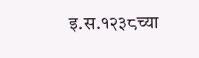इ.स.१२३८च्या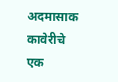अदमासाक कावेरीचे एक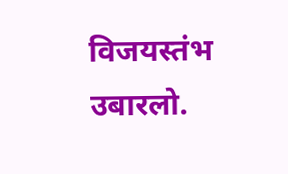विजयस्तंभ उबारलो.